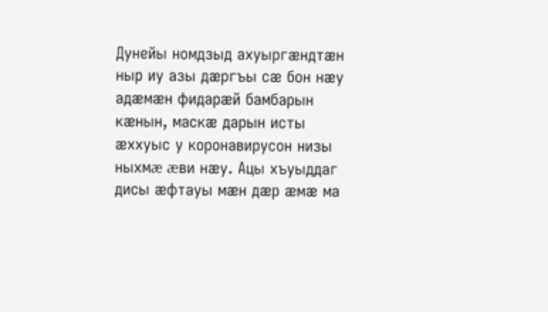Дунейы номдзыд ахуыргæндтæн ныр иу азы дæргъы сæ бон нæу адæмæн фидарæй бамбарын кæнын, маскæ дарын исты æххуыс у коронавирусон низы ныхмæ æви нæу. Ацы хъуыддаг дисы æфтауы мæн дæр æмæ ма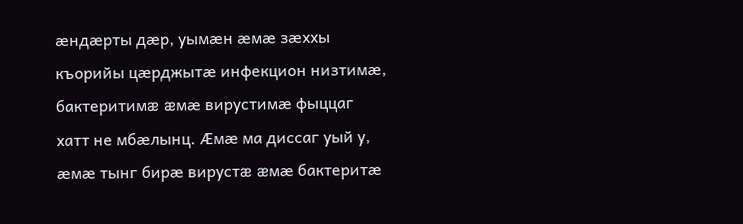æндæрты дæр, уымæн æмæ зæххы къорийы цæрджытæ инфекцион низтимæ, бактеритимæ æмæ вирустимæ фыццаг хатт не мбæлынц. Æмæ ма диссаг уый у, æмæ тынг бирæ вирустæ æмæ бактеритæ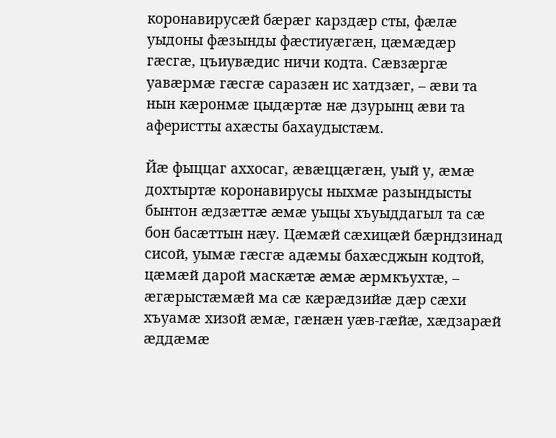коронавирусæй бæрæг карздæр сты, фæлæ уыдоны фæзынды фæстиуæгæн, цæмæдæр гæсгæ, цъиувæдис ничи кодта. Сæвзæргæ уавæрмæ гæсгæ саразæн ис хатдзæг, – æви та нын кæронмæ цыдæртæ нæ дзурынц æви та аферистты ахæсты бахаудыстæм.

Йæ фыццаг аххосаг, æвæццæгæн, уый у, æмæ дохтыртæ коронавирусы ныхмæ разындысты бынтон æдзæттæ æмæ уыцы хъуыддагыл та сæ бон басæттын нæу. Цæмæй сæхицæй бæрндзинад сисой, уымæ гæсгæ адæмы бахæсджын кодтой, цæмæй дарой маскæтæ æмæ æрмкъухтæ, – æгæрыстæмæй ма сæ кæрæдзийæ дæр сæхи хъуамæ хизой æмæ, гæнæн уæв-гæйæ, хæдзарæй æддæмæ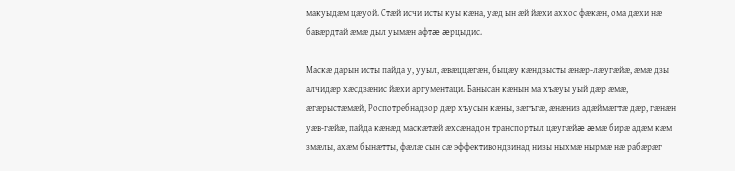макуыдæм цæуой. Стæй исчи исты куы кæна, уæд ын æй йæхи аххос фæкæн, ома дæхи нæ бавæрдтай æмæ дыл уымæн афтæ æрцыдис.

Маскæ дарын исты пайда у, ууыл, æвæццæгæн, быцæу кæндзысты æнæр-лæугæйæ, æмæ дзы алчидæр хæсдзæнис йæхи аргументаци. Банысан кæнын ма хъæуы уый дæр æмæ, æгæрыстæмæй, Роспотребнадзор дæр хъусын кæны, зæгъгæ, æнæниз адæймæгтæ дæр, гæнæн уæв-гæйæ, пайда кæнæд маскæтæй æхсæнадон транспортыл цæугæйæ æмæ бирæ адæм кæм змæлы, ахæм бынæтты, фæлæ сын сæ эффективондзинад низы ныхмæ нырмæ нæ рабæрæг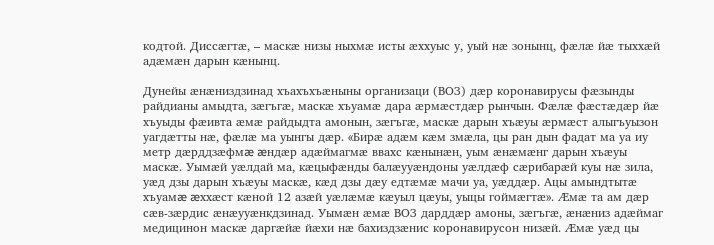кодтой. Диссæгтæ, – маскæ низы ныхмæ исты æххуыс у, уый нæ зонынц, фæлæ йæ тыххæй адæмæн дарын кæнынц.

Дунейы æнæниздзинад хъахъхъæныны организаци (ВОЗ) дæр коронавирусы фæзынды райдианы амыдта, зæгъгæ, маскæ хъуамæ дара æрмæстдæр рынчын. Фæлæ фæстæдæр йæ хъуыды фæивта æмæ райдыдта амонын, зæгъгæ, маскæ дарын хъæуы æрмæст алыгъуызон уагдæтты нæ, фæлæ ма уынгы дæр. «Бирæ адæм кæм змæла, цы ран дын фадат ма уа иу метр дæрддзæфмæ æндæр адæймагмæ ввахс кæнынæн, уым æнæмæнг дарын хъæуы маскæ. Уымæй уæлдай ма, кæцыфæнды балæууæндоны уæлдæф сæрибарæй куы нæ зила, уæд дзы дарын хъæуы маскæ, кæд дзы дæу едтæмæ мачи уа, уæддæр. Ацы амындтытæ хъуамæ æххæст кæной 12 азæй уæлæмæ кæуыл цæуы, уыцы гоймæгтæ». Æмæ та ам дæр сæв-зæрдис æнæууæнкдзинад. Уымæн æмæ ВОЗ дарддæр амоны, зæгъгæ, æнæниз адæймаг медицинон маскæ даргæйæ йæхи нæ бахиздзæнис коронавирусон низæй. Ӕмæ уæд цы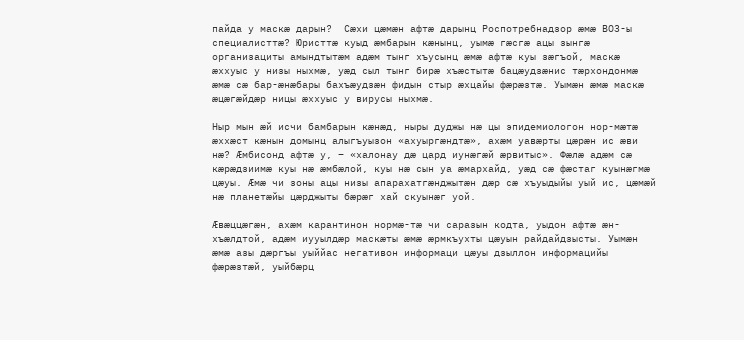пайда у маскæ дарын?  Сæхи цæмæн афтæ дарынц Роспотребнадзор æмæ ВОЗ-ы специалисттæ? Юристтæ куыд æмбарын кæнынц, уымæ гæсгæ ацы зынгæ организациты амындтытæм адæм тынг хъусынц æмæ афтæ куы зæгъой, маскæ æххуыс у низы ныхмæ, уæд сыл тынг бирæ хъæстытæ бацæудзæнис тæрхондонмæ æмæ сæ бар-æнæбары бахъæудзæн фидын стыр æхцайы фæрæзтæ. Уымæн æмæ маскæ æцæгæйдæр ницы æххуыс у вирусы ныхмæ.

Ныр мын æй исчи бамбарын кæнæд, ныры дуджы нæ цы эпидемиологон нор-мæтæ æххæст кæнын домынц алыгъуызон «ахуыргæндтæ», ахæм уавæрты цæрæн ис æви нæ? Ӕмбисонд афтæ у, – «халонау дæ цард иунæгæй æрвитыс». Фæлæ адæм сæ кæрæдзиимæ куы нæ æмбæлой, куы нæ сын уа æмархайд, уæд сæ фæстаг куынæгмæ цæуы. Ӕмæ чи зоны ацы низы апарахатгæнджытæн дæр сæ хъуыдыйы уый ис, цæмæй нæ планетæйы цæрджыты бæрæг хай скуынæг уой.

Ӕвæццæгæн, ахæм карантинон нормæ-тæ чи саразын кодта, уыдон афтæ æн-хъæлдтой, адæм иууылдæр маскæты æмæ æрмкъухты цæуын райдайдзысты. Уымæн æмæ азы дæргъы уыййас негативон информаци цæуы дзыллон информацийы фæрæзтæй, уыйбæрц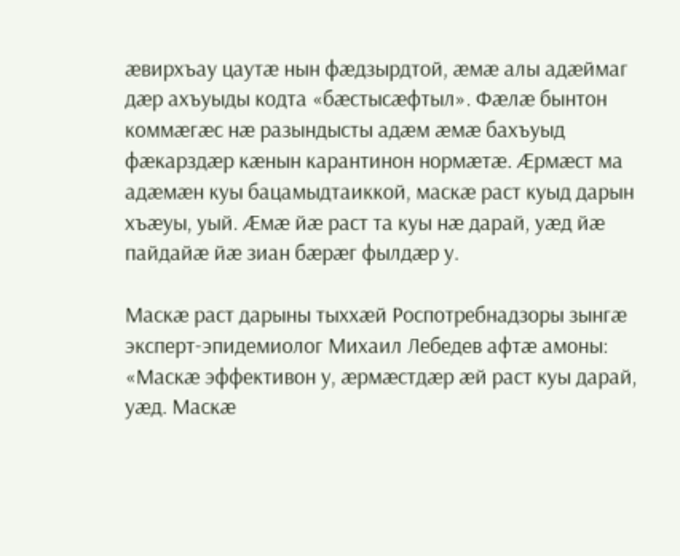æвирхъау цаутæ нын фæдзырдтой, æмæ алы адæймаг дæр ахъуыды кодта «бæстысæфтыл». Фæлæ бынтон коммæгæс нæ разындысты адæм æмæ бахъуыд фæкарздæр кæнын карантинон нормæтæ. Æрмæст ма адæмæн куы бацамыдтаиккой, маскæ раст куыд дарын хъæуы, уый. Ӕмæ йæ раст та куы нæ дарай, уæд йæ пайдайæ йæ зиан бæрæг фылдæр у.

Маскæ раст дарыны тыххæй Роспотребнадзоры зынгæ эксперт-эпидемиолог Михаил Лебедев афтæ амоны: «Маскæ эффективон у, æрмæстдæр æй раст куы дарай, уæд. Маскæ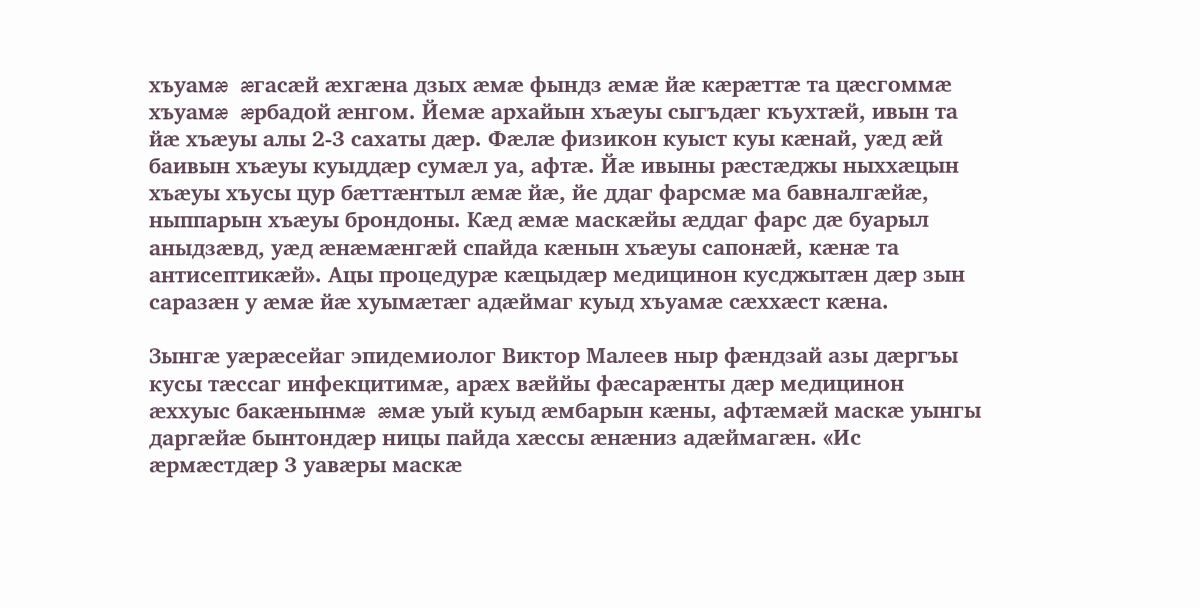хъуамæ æгасæй æхгæна дзых æмæ фындз æмæ йæ кæрæттæ та цæсгоммæ хъуамæ æрбадой æнгом. Йемæ архайын хъæуы сыгъдæг къухтæй, ивын та йæ хъæуы алы 2-3 сахаты дæр. Фæлæ физикон куыст куы кæнай, уæд æй баивын хъæуы куыддæр сумæл уа, афтæ. Йæ ивыны рæстæджы ныххæцын хъæуы хъусы цур бæттæнтыл æмæ йæ, йе ддаг фарсмæ ма бавналгæйæ, ныппарын хъæуы брондоны. Кæд æмæ маскæйы æддаг фарс дæ буарыл аныдзæвд, уæд æнæмæнгæй спайда кæнын хъæуы сапонæй, кæнæ та антисептикæй». Ацы процедурæ кæцыдæр медицинон кусджытæн дæр зын саразæн у æмæ йæ хуымæтæг адæймаг куыд хъуамæ сæххæст кæна.

Зынгæ уæрæсейаг эпидемиолог Виктор Малеев ныр фæндзай азы дæргъы кусы тæссаг инфекцитимæ, арæх вæййы фæсарæнты дæр медицинон æххуыс бакæнынмæ æмæ уый куыд æмбарын кæны, афтæмæй маскæ уынгы даргæйæ бынтондæр ницы пайда хæссы æнæниз адæймагæн. «Ис æрмæстдæр 3 уавæры маскæ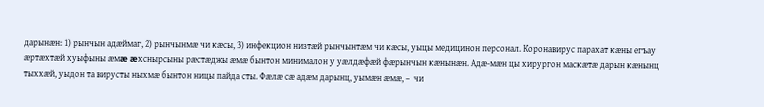дарынæн: 1) рынчын адæймаг, 2) рынчынмæ чи кæсы, 3) инфекцион низтæй рынчынтæм чи кæсы, уыцы медицинон персонал. Коронавирус парахат кæны егъау æртæхтæй хуыфыны æмæ æхснырсыны рæстæджы æмæ бынтон минималон у уæлдæфæй фæрынчын кæнынæн. Адæ-мæн цы хирургон маскæтæ дарын кæнынц тыххæй, уыдон та вирусты ныхмæ бынтон ницы пайда сты. Фæлæ сæ адæм дарынц, уымæн æмæ, –  чи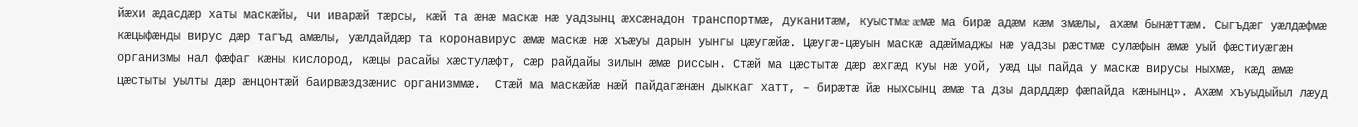йæхи æдасдæр хаты маскæйы, чи иварæй тæрсы, кæй та æнæ маскæ нæ уадзынц æхсæнадон транспортмæ, дуканитæм, куыстмæ æмæ ма бирæ адæм кæм змæлы, ахæм бынæттæм. Сыгъдæг уæлдæфмæ кæцыфæнды вирус дæр тагъд амæлы, уæлдайдæр та коронавирус æмæ маскæ нæ хъæуы дарын уынгы цæугæйæ. Цæугæ-цæуын маскæ адæймаджы нæ уадзы рæстмæ сулæфын æмæ уый фæстиуæгæн организмы нал фæфаг кæны кислород, кæцы расайы хæстулæфт, сæр райдайы зилын æмæ риссын. Стæй ма цæстытæ дæр æхгæд куы нæ уой, уæд цы пайда у маскæ вирусы ныхмæ, кæд æмæ цæстыты уылты дæр æнцонтæй баирвæздзæнис организммæ.  Стæй ма маскæйæ нæй пайдагæнæн дыккаг хатт, – бирæтæ йæ ныхсынц æмæ та дзы дарддæр фæпайда кæнынц». Ахæм хъуыдыйыл лæуд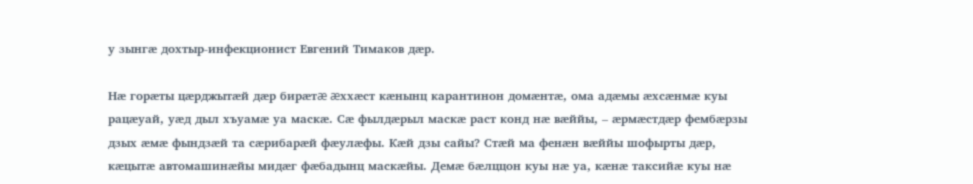у зынгæ дохтыр-инфекционист Евгений Тимаков дæр.

Нæ горæты цæрджытæй дæр бирæтæ æххæст кæнынц карантинон домæнтæ, ома адæмы æхсæнмæ куы рацæуай, уæд дыл хъуамæ уа маскæ. Сæ фылдæрыл маскæ раст конд нæ вæййы, – æрмæстдæр фембæрзы дзых æмæ фындзæй та сæрибарæй фæулæфы. Кæй дзы сайы? Стæй ма фенæн вæййы шофырты дæр, кæцытæ автомашинæйы мидæг фæбадынц маскæйы. Демæ бæлццон куы нæ уа, кæнæ таксийæ куы нæ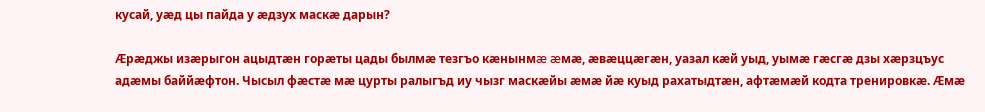кусай, уæд цы пайда у æдзух маскæ дарын?

Ӕрæджы изæрыгон ацыдтæн горæты цады былмæ тезгъо кæнынмæ æмæ, æвæццæгæн, уазал кæй уыд, уымæ гæсгæ дзы хæрзцъус адæмы баййæфтон. Чысыл фæстæ мæ цурты ралыгъд иу чызг маскæйы æмæ йæ куыд рахатыдтæн, афтæмæй кодта тренировкæ. Ӕмæ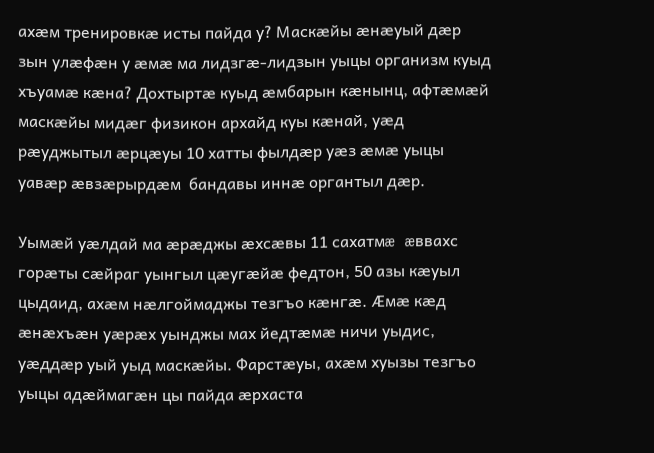ахæм тренировкæ исты пайда у? Маскæйы æнæуый дæр зын улæфæн у æмæ ма лидзгæ-лидзын уыцы организм куыд хъуамæ кæна? Дохтыртæ куыд æмбарын кæнынц, афтæмæй маскæйы мидæг физикон архайд куы кæнай, уæд рæуджытыл æрцæуы 10 хатты фылдæр уæз æмæ уыцы уавæр æвзæрырдæм  бандавы иннæ органтыл дæр.

Уымæй уæлдай ма æрæджы æхсæвы 11 сахатмæ æввахс горæты сæйраг уынгыл цæугæйæ федтон, 50 азы кæуыл цыдаид, ахæм нæлгоймаджы тезгъо кæнгæ. Ӕмæ кæд æнæхъæн уæрæх уынджы мах йедтæмæ ничи уыдис, уæддæр уый уыд маскæйы. Фарстæуы, ахæм хуызы тезгъо уыцы адæймагæн цы пайда æрхаста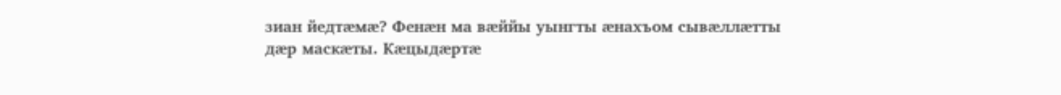зиан йедтæмæ? Фенæн ма вæййы уынгты æнахъом сывæллæтты дæр маскæты. Кæцыдæртæ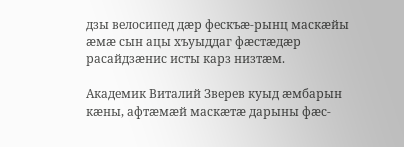дзы велосипед дæр фескъæ-рынц маскæйы æмæ сын ацы хъуыддаг фæстæдæр расайдзæнис исты карз низтæм.

Академик Виталий Зверев куыд æмбарын кæны, афтæмæй маскæтæ дарыны фæс-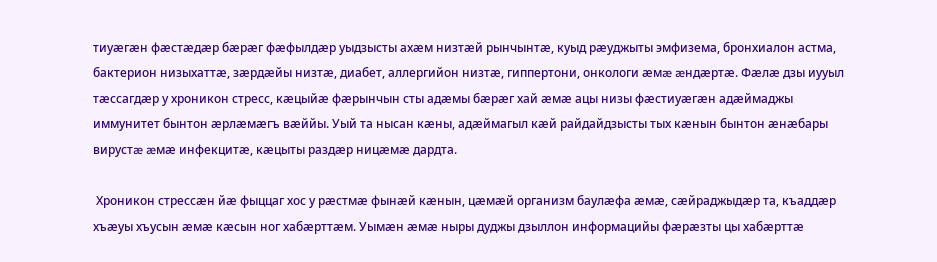тиуæгæн фæстæдæр бæрæг фæфылдæр уыдзысты ахæм низтæй рынчынтæ, куыд рæуджыты эмфизема, бронхиалон астма, бактерион низыхаттæ, зæрдæйы низтæ, диабет, аллергийон низтæ, гиппертони, онкологи æмæ æндæртæ. Фæлæ дзы иууыл тæссагдæр у хроникон стресс, кæцыйæ фæрынчын сты адæмы бæрæг хай æмæ ацы низы фæстиуæгæн адæймаджы иммунитет бынтон æрлæмæгъ вæййы. Уый та нысан кæны, адæймагыл кæй райдайдзысты тых кæнын бынтон æнæбары вирустæ æмæ инфекцитæ, кæцыты раздæр ницæмæ дардта.

 Хроникон стрессæн йæ фыццаг хос у рæстмæ фынæй кæнын, цæмæй организм баулæфа æмæ, сæйраджыдæр та, къаддæр хъæуы хъусын æмæ кæсын ног хабæрттæм. Уымæн æмæ ныры дуджы дзыллон информацийы фæрæзты цы хабæрттæ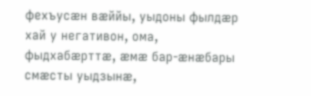фехъусæн вæййы, уыдоны фылдæр хай у негативон, ома, фыдхабæрттæ, æмæ бар-æнæбары смæсты уыдзынæ,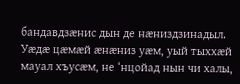бандавдзæнис дын де нæниздзинадыл. Уæдæ цæмæй æнæниз уæм, уый тыххæй мауал хъусæм, не ‘нцойад нын чи халы,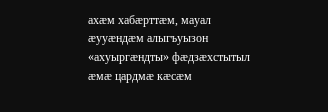ахæм хабæрттæм, мауал æууæндæм алыгъуызон «ахуыргæндты» фæдзæхстытыл æмæ цардмæ кæсæм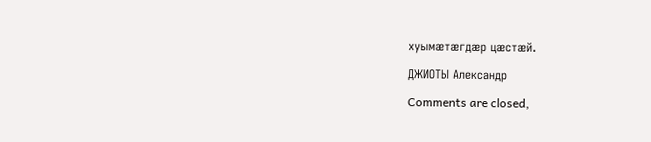хуымæтæгдæр цæстæй.

ДЖИОТЫ Александр

Comments are closed,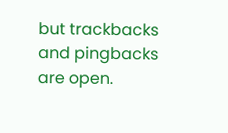but trackbacks and pingbacks are open.